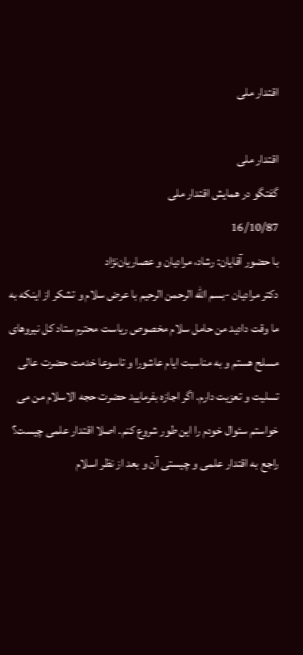اقتدار ملی

اقتدار ملی
گفتگو در همایش اقتدار ملی
16/10/87
با حضور آقایان: رشاد، مرادیان و عصاریان‌نژاد
دکتر مرادیان -بسم الله الرحمن الرحیم با عرض سلام و تشکر از اینکه به ما وقت دادید من حامل سلام مخصوص ریاست محترم ستاد کل نیروهای مسلح هستم و به مناسبت ایام عاشورا و تاسوعا خدمت حضرت عالی تسلیت و تعزیت دارم. اگر اجازه بفرمایید حضرت حجه الاسلام من می خواستم سئوال خودم را این طور شروع کنم. اصلا اقتدار علمی چیست؟ راجع به اقتدار علمی و چیستی آن و بعد از نظر اسلام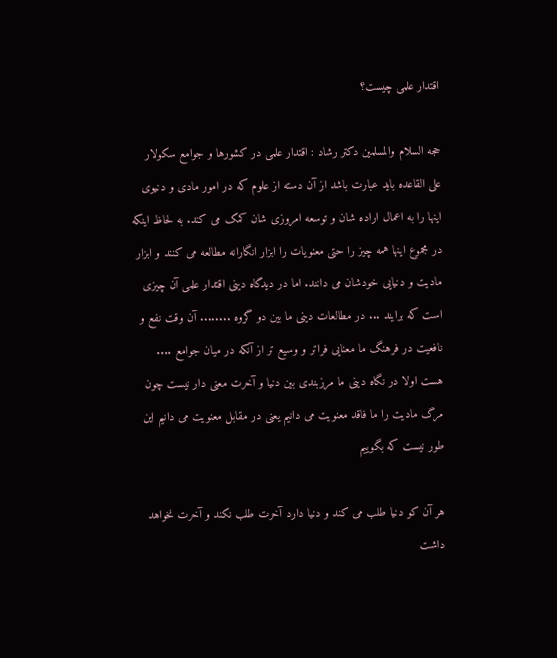اقتدار علمی چیست؟

حجه السلام والمسلمین دکتر رشاد : اقتدار علمی در کشورها و جوامع سکولار علی القاعده باید عبارت باشد از آن دسته از علوم که در امور مادی و دنیوی اینها را به اعمال اراده شان و توسعه امروزی شان کمک می کند. به لحاظ اینکه در مجموع اینها همه چیز را حتی معنویات را ابزار انگارانه مطالعه می کنند و ابزار مادیت و دنیایی خودشان می دانند. اما در دیدگاه دینی اقتدار علمی آن چیزی است که برایند ... در مطالعات دینی ما بین دو گروه ........ آن وقت نفع و نافعیت در فرهنگ ما معنایی فراتر و وسیع تر از آنکه در میان جوامع .... هست اولا در نگاه دینی ما مرزبندی بین دنیا و آخرت معنی دار نیست چون مرگ مادیت را ما فاقد معنویت می دانیم یعنی در مقابل معنویت می دانیم این طور نیست که بگوییم

هر آن کو دنیا طلب می کند و دنیا دارد آخرت طلب نکند و آخرت نخواهد داشت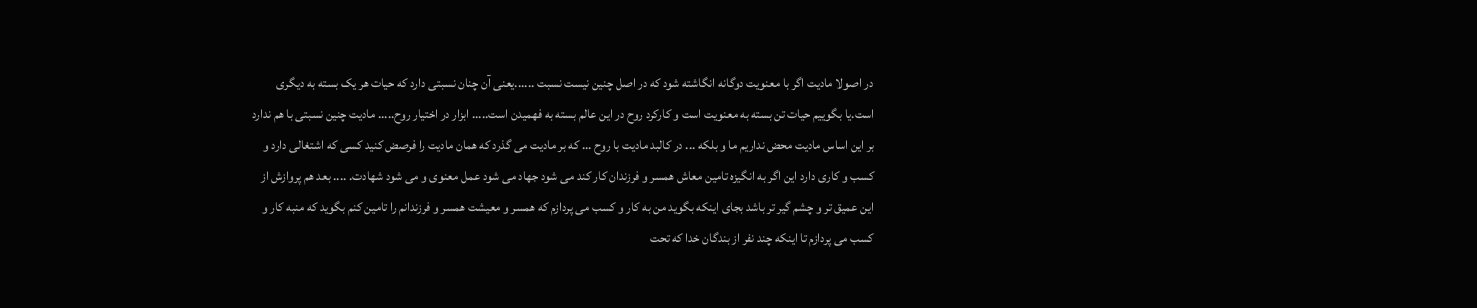در اصولا مادیت اگر با معنویت دوگانه انگاشته شود که در اصل چنین نیست نسبت ......یعنی آن چنان نسبتی دارد که حیات هر یک بسته به دیگری است.یا بگوییم حیات تن بسته به معنویت است و کارکرد روح در این عالم بسته به فهمیدن است..... ابزار در اختیار روح..... مادیت چنین نسبتی با هم ندارد بر این اساس مادیت محض نداریم ما و بلکه ... در کالبد مادیت با روح ... که بر مادیت می گذرد که همان مادیت را فرصض کنید کسی که اشتغالی دارد و کسب و کاری دارد این اگر به انگیزه تامین معاش همسر و فرزندان کار کند می شود جهاد می شود عمل معنوی و می شود شهادت. .... بعد هم پروازش از این عمیق تر و چشم گیر تر باشد بجای اینکه بگوید من به کار و کسب می پردازم که همسر و معیشت همسر و فرزندانم را تامین کنم بگوید که منبه کار و کسب می پردازم تا اینکه چند نفر از بندگان خدا که تحت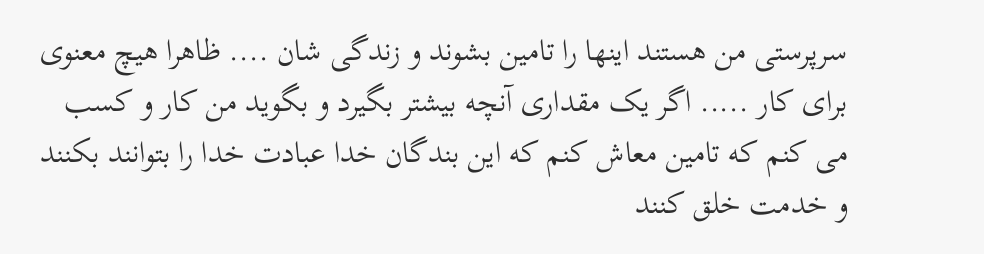سرپرستی من هستند اینها را تامین بشوند و زندگی شان .... ظاهرا هیچ معنوی برای کار ..... اگر یک مقداری آنچه بیشتر بگیرد و بگوید من کار و کسب می کنم که تامین معاش کنم که این بندگان خدا عبادت خدا را بتوانند بکنند و خدمت خلق کنند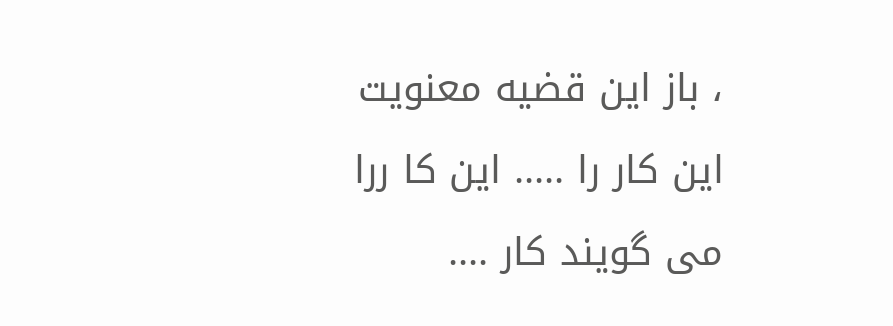، باز این قضیه معنویت این کار را ..... این کا ررا می گویند کار ....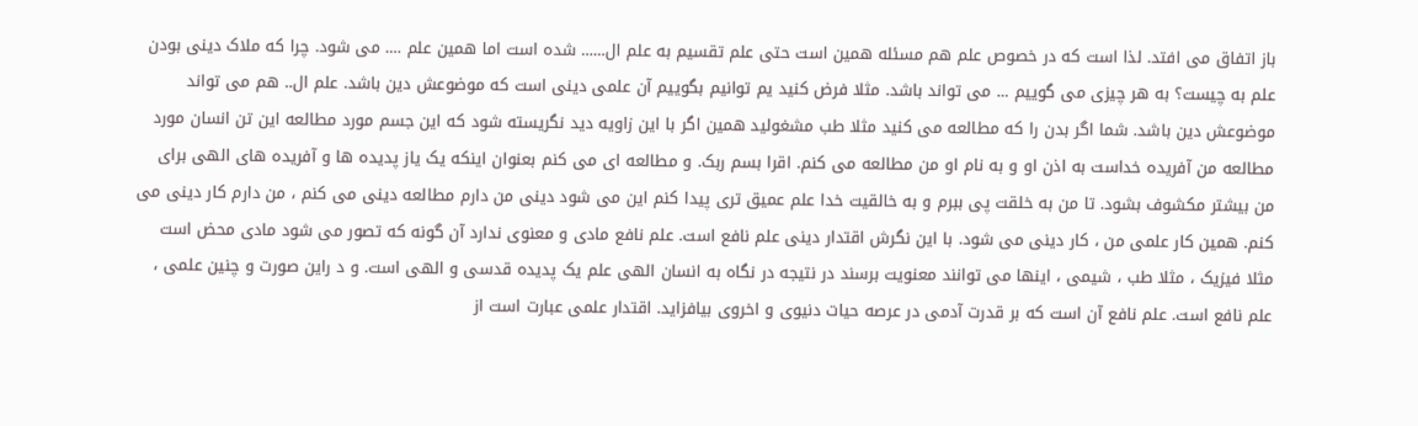باز اتفاق می افتد. لذا است که در خصوص علم هم مسئله همین است حتی علم تقسیم به علم ال...... شده است اما همین علم .... می شود. چرا که ملاک دینی بودن علم به چیست؟ به هر چیزی می گوییم ... می تواند باشد. مثلا فرض کنید یم توانیم بگوییم آن علمی دینی است که موضوعش دین باشد. علم ال.. هم می تواند موضوعش دین باشد. شما اگر بدن را که مطالعه می کنید مثلا طب مشغولید همین اگر با این زاویه دید نگریسته شود که این جسم مورد مطالعه این تن انسان مورد مطالعه من آفریده خداست به اذن او و به نام او من مطالعه می کنم. اقرا بسم ربک. و مطالعه ای می کنم بعنوان اینکه یک یاز پدیده ها و آفریده های الهی برای من بیشتر مکشوف بشود. تا من به خلقت پی ببرم و به خالقیت خدا علم عمیق تری پیدا کنم این می شود دینی من دارم مطالعه دینی می کنم ، من دارم کار دینی می کنم. همین کار علمی من ، کار دینی می شود. با این نگرش اقتدار دینی علم نافع است. علم نافع مادی و معنوی ندارد آن گونه که تصور می شود مادی محض است مثلا فیزیک ، مثلا طب ، شیمی ، اینها می توانند معنویت برسند در نتیجه در نگاه به انسان الهی علم یک پدیده قدسی و الهی است. و د راین صورت و چنین علمی ، علم نافع است. علم نافع آن است که بر قدرت آدمی در عرصه حیات دنیوی و اخروی بیافزاید. اقتدار علمی عبارت است از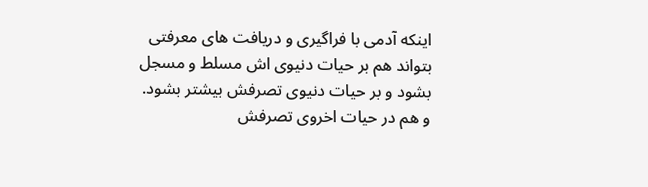اینکه آدمی با فراگیری و دریافت های معرفتی بتواند هم بر حیات دنیوی اش مسلط و مسجل بشود و بر حیات دنیوی تصرفش بیشتر بشود. و هم در حیات اخروی تصرفش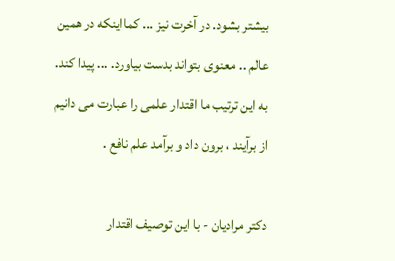بیشتر بشود. در آخرت نیز ... کمااینکه در همین عالم .. معنوی بتواند بدست بیاورد. ... پیدا کند. به این ترتیب ما اقتدار علمی را عبارت می دانیم از برآیند ، برون داد و برآمد علم نافع .

دکتر مرادیان - با این توصیف اقتدار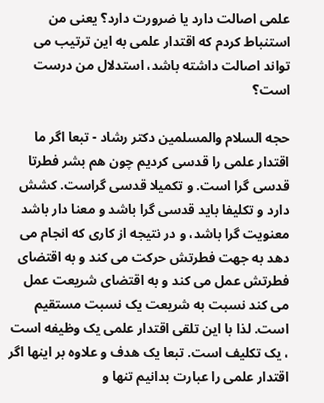علمی اصالت دارد یا ضرورت دارد؟ یعنی من استنباط کردم که اقتدار علمی به این ترتیب می تواند اصالت داشته باشد، استدلال من درست است؟

حجه السلام والمسلمین دکتر رشاد - تبعا اگر ما اقتدار علمی را قدسی کردیم چون هم بشر فطرتا قدسی گرا است. و تکمیلا قدسی گراست. کشش دارد و تکلیفا باید قدسی گرا باشد و معنا دار باشد معنویت گرا باشد، و در نتیجه از کاری که انجام می دهد به جهت فطرتش حرکت می کند و به اقتضای فطرتش عمل می کند و به اقتضای شریعت عمل می کند نسبت به شریعت یک نسبت مستقیم است. لذا با این تلقی اقتدار علمی یک وظیفه است ، یک تکلیف است. تبعا یک هدف و علاوه بر اینها اگر اقتدار علمی را عبارت بدانیم تنها و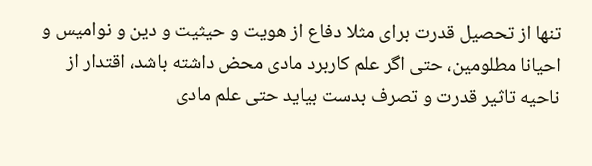تنها از تحصیل قدرت برای مثلا دفاع از هویت و حیثیت و دین و نوامیس و احیانا مطلومین، حتی اگر علم کاربرد مادی محض داشته باشد، اقتدار از ناحیه تاثیر قدرت و تصرف بدست بیاید حتی علم مادی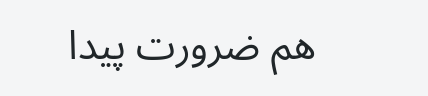هم ضرورت پیدا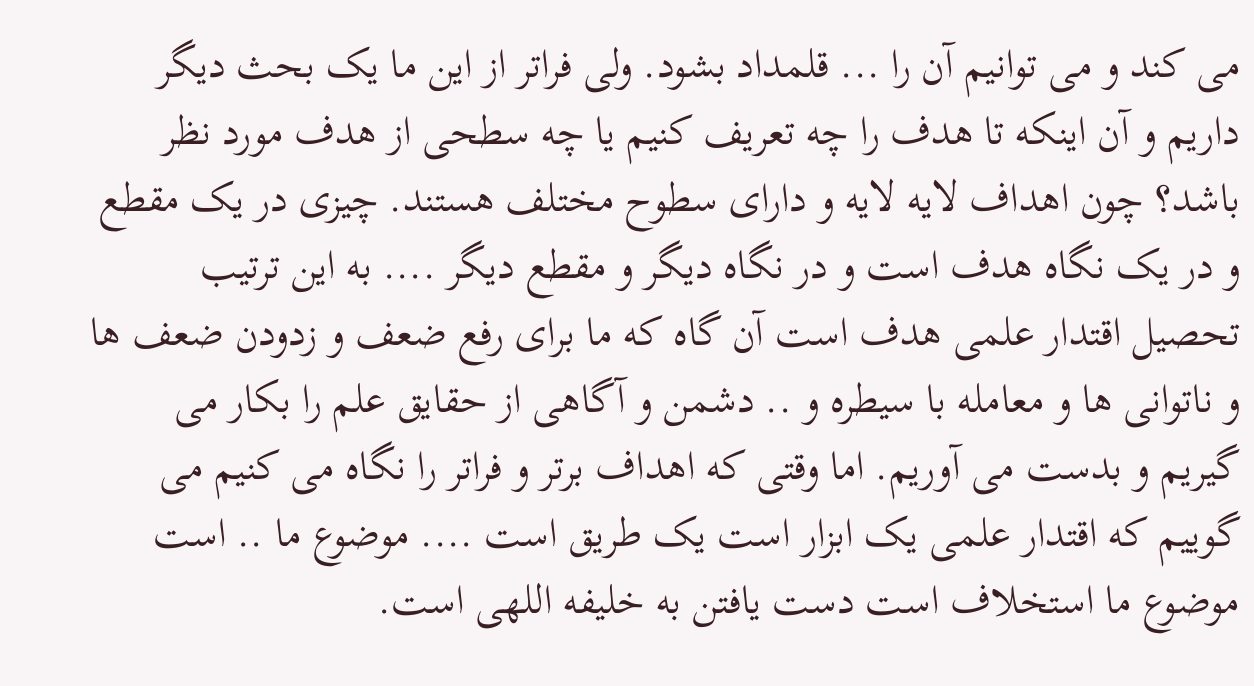می کند و می توانیم آن را ... قلمداد بشود. ولی فراتر از این ما یک بحث دیگر داریم و آن اینکه تا هدف را چه تعریف کنیم یا چه سطحی از هدف مورد نظر باشد؟ چون اهداف لایه لایه و دارای سطوح مختلف هستند. چیزی در یک مقطع و در یک نگاه هدف است و در نگاه دیگر و مقطع دیگر .... به این ترتیب تحصیل اقتدار علمی هدف است آن گاه که ما برای رفع ضعف و زدودن ضعف ها و ناتوانی ها و معامله با سیطره و .. دشمن و آگاهی از حقایق علم را بکار می گیریم و بدست می آوریم. اما وقتی که اهداف برتر و فراتر را نگاه می کنیم می گوییم که اقتدار علمی یک ابزار است یک طریق است .... موضوع ما .. است موضوع ما استخلاف است دست یافتن به خلیفه اللهی است.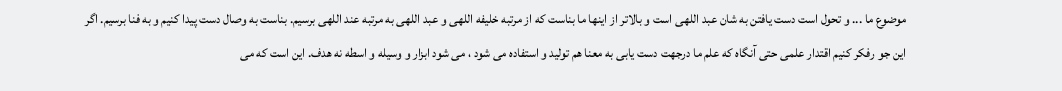موضوع ما ... و تحول است دست یافتن به شان عبد اللهی است و بالاتر از اینها ما بناست که از مرتبه خلیفه اللهی و عبد اللهی به مرتبه عند اللهی برسیم. بناست به وصال دست پیدا کنیم و به فنا برسیم. اگر این جو رفکر کنیم اقتدار علمی حتی آنگاه که علم ما درجهت دست یابی به معنا هم تولید و استفاده می شود ، می شود ابزار و وسیله و اسطه نه هدف. این است که می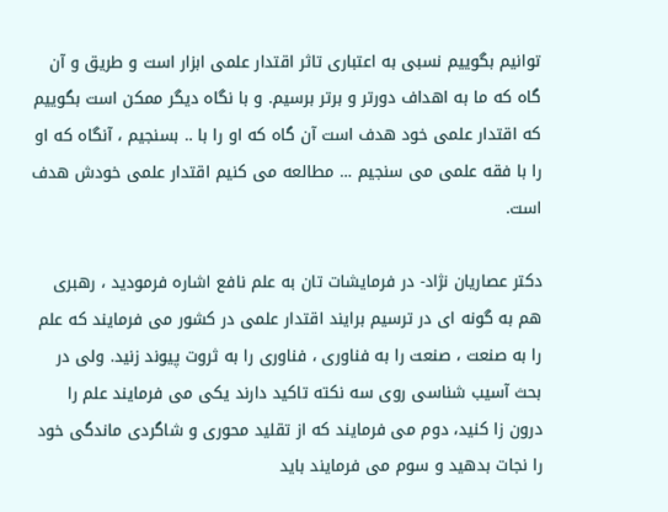توانیم بگوییم نسبی به اعتباری تاثر اقتدار علمی ابزار است و طریق و آن گاه که ما به اهداف دورتر و برتر برسیم. و با نگاه دیگر ممکن است بگوییم که اقتدار علمی خود هدف است آن گاه که او را با .. بسنجیم ، آنگاه که او را با فقه علمی می سنجیم ... مطالعه می کنیم اقتدار علمی خودش هدف است.

دکتر عصاریان نژاد- در فرمایشات تان به علم نافع اشاره فرمودید ، رهبری هم به گونه ای در ترسیم برایند اقتدار علمی در کشور می فرمایند که علم را به صنعت ، صنعت را به فناوری ، فناوری را به ثروت پیوند زنید. ولی در بحث آسیب شناسی روی سه نکته تاکید دارند یکی می فرمایند علم را درون زا کنید، دوم می فرمایند که از تقلید محوری و شاگردی ماندگی خود را نجات بدهید و سوم می فرمایند باید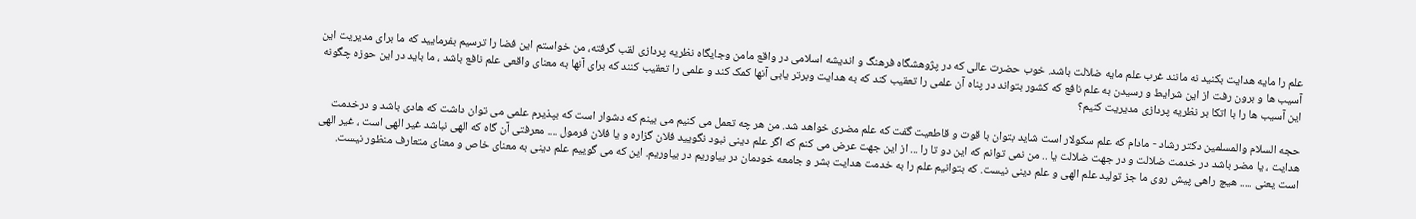علم را مایه هدایت بکنید نه مانند غرب علم مایه ضلالت باشد. خوب حضرت عالی که در پژوهشگاه فرهنگ و اندیشه اسلامی در واقع مامن وجایگاه نظریه پردازی لقب گرفته، من خواستم این فضا را ترسیم بفرمایید که ما برای مدیریت این آسیب ها و برون رفت از این شرایط و رسیدن به علم نافع که کشور بتواند در پناه آن علمی را تعقیب کند که به هدایت وبرتر یابی آنها کمک کند و علمی را تعقیب کنند که برای آنها به معنای واقعی علم نافع باشد ، ما باید در این حوزه چگونه این آسیب ها را با اتکا بر نظریه پردازی مدیریت کنیم؟

حجه السلام والمسلمین دکتر رشاد - مادام که علم سکولار است شاید بتوان با قوت و قاطعیت گفت که علم مضری خواهد شد. من هر چه تعمل می کنیم می بینم که دشوار است که بپذیرم علمی می توان داشت که هادی باشد و درخدمت هدایت ، یا مضر باشد در خدمت ضلالت و در جهت ضلالت یا .. من نمی توانم که این دو تا را ... از این جهت عرض می کنم که اگر علم دینی نبود نگویید فلان گزاره و یا فلان فرمول .... معرفتی آن گاه که الهی نباشد غیر الهی است ، غیر الهی است یعنی ..... هیچ راهی پیش روی ما جز تولید علم الهی و علم دینی نیست. که بتوانیم علم را به خدمت هدایت بشر و جامعه خودمان در بیاوریم در بیاوریم. این که می گوییم علم دینی به معنای خاص و معنای متعارف منظور نیست.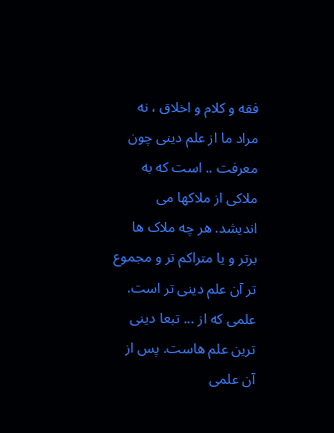فقه و کلام و اخلاق ، نه مراد ما از علم دینی چون معرفت .. است که به ملاکی از ملاکها می اندیشد. هر چه ملاک ها برتر و یا متراکم تر و مجموع تر آن علم دینی تر است. علمی که از ... تبعا دینی ترین علم هاست. پس از آن علمی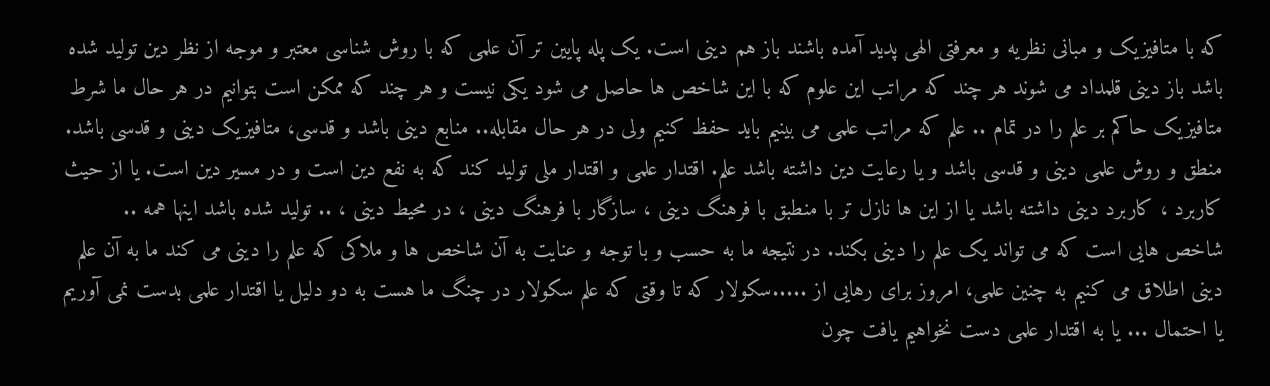که با متافیزیک و مبانی نظریه و معرفتی الهی پدید آمده باشند باز هم دینی است. یک پله پایین تر آن علمی که با روش شناسی معتبر و موجه از نظر دین تولید شده باشد باز دینی قلمداد می شوند هر چند که مراتب این علوم که با این شاخص ها حاصل می شود یکی نیست و هر چند که ممکن است بتوانیم در هر حال ما شرط متافیزیک حاکم بر علم را در تمام .. علم که مراتب علمی می بینیم باید حفظ کنیم ولی در هر حال مقابله.. منابع دینی باشد و قدسی، متافیزیک دینی و قدسی باشد. منطق و روش علمی دینی و قدسی باشد و یا رعایت دین داشته باشد علم. اقتدار علمی و اقتدار ملی تولید کند که به نفع دین است و در مسیر دین است. یا از حیث کاربرد ، کاربرد دینی داشته باشد یا از این ها نازل تر با منطبق با فرهنگ دینی ، سازگار با فرهنگ دینی ، در محیط دینی ، .. تولید شده باشد اینها همه .. شاخص هایی است که می تواند یک علم را دینی بکند. در نتیجه ما به حسب و با توجه و عنایت به آن شاخص ها و ملاکی که علم را دینی می کند ما به آن علم دینی اطلاق می کنیم به چنین علمی، امروز برای رهایی از .....سکولار که تا وقتی که علم سکولار در چنگ ما هست به دو دلیل یا اقتدار علمی بدست نمی آوریم یا احتمال ... یا به اقتدار علمی دست نخواهیم یافت چون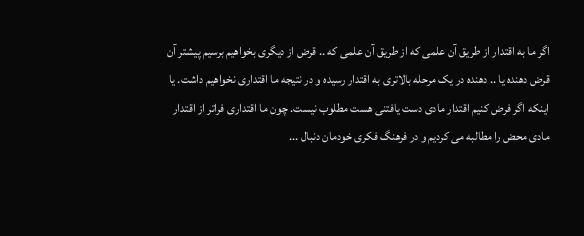اگر ما به اقتدار از طریق آن علمی که از طریق آن علمی که .. قرض از دیگری بخواهیم برسیم پیشتر آن قرض دهنده یا .. دهنده در یک مرحله بالاتری به اقتدار رسیده و در نتیجه ما اقتداری نخواهیم داشت. یا اینکه اگر فرض کنیم اقتدار مادی دست یافتنی هست مطلوب نیست. چون ما اقتداری فراتر از اقتدار مادی محض را مطالبه می کردیم و در فرهنگ فکری خودمان دنبال ...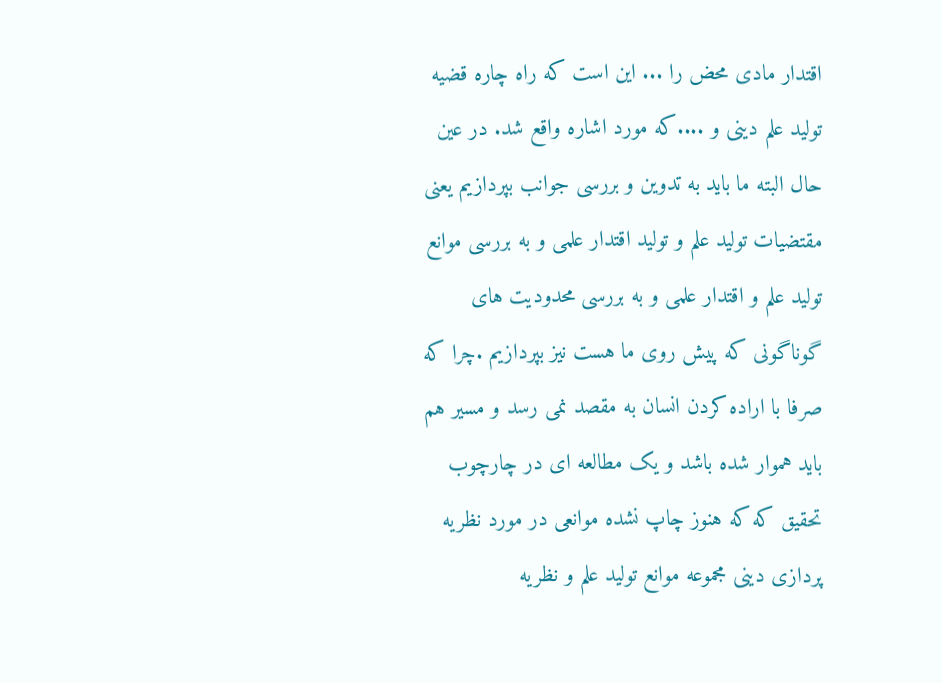اقتدار مادی محض را ... این است که راه چاره قضیه تولید علم دینی و ....که مورد اشاره واقع شد. در عین حال البته ما باید به تدوین و بررسی جوانب بپردازیم یعنی مقتضیات تولید علم و تولید اقتدار علمی و به بررسی موانع تولید علم و اقتدار علمی و به بررسی محدودیت های گوناگونی که پیش روی ما هست نیز بپردازیم .چرا که صرفا با اراده کردن انسان به مقصد نمی رسد و مسیر هم باید هموار شده باشد و یک مطالعه ای در چارچوب تحقیق که که هنوز چاپ نشده موانعی در مورد نظریه پردازی دینی مجموعه موانع تولید علم و نظریه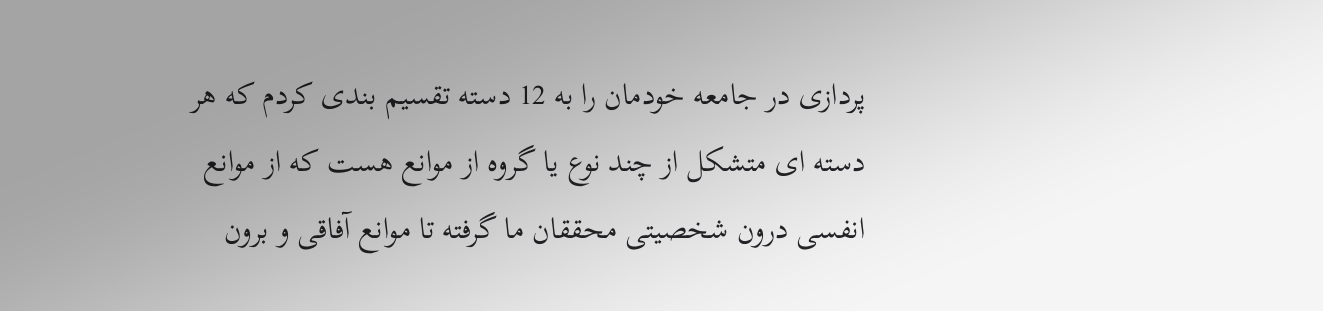پردازی در جامعه خودمان را به 12 دسته تقسیم بندی کردم که هر دسته ای متشکل از چند نوع یا گروه از موانع هست که از موانع انفسی درون شخصیتی محققان ما گرفته تا موانع آفاقی و برون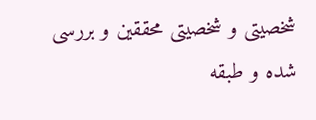شخصیتی و شخصیتی محققین و بررسی شده و طبقه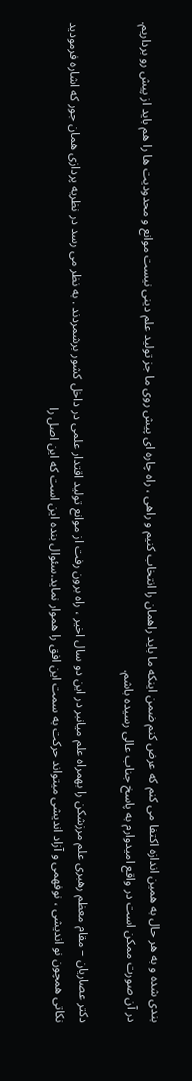بندی شده و به هر حال به همین اندازه اکتفا می کنم که عرض کنم ضمن اینکه ما باید راهمان را انتخاب کنیم و راهی ، راه چاره ای پیش روی ما جز تولید علم دینی نیست موانع و محدودیت ها را هم باید از پیش رو برداریم. در آن صورت ممکن است در واقع امیدوارم به پاسخ جناب عالی رسیده باشم.

دکتر عصاریان – مقام معظم رهبری علم مرزشکن را بهمراه علم میانبر در این دو سال اخیر ، راه برون رفت از موانع تولید اقتدار علمی در داخل کشور برشمردند . به نظر می رسد در نظریه پردازی همان جور که اشاره فرمودید نکاتی همچون نو اندیشی ، نوفهمی و آزاد اندیشی میتواند حرکت به سمت این افق را هموار نماید.سئوال بنده این است که این اصل را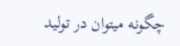چگونه میتوان در تولید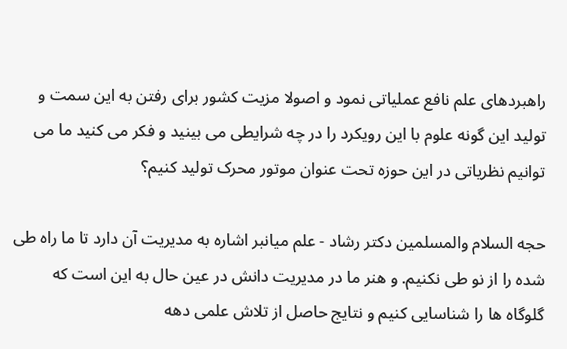راهبردهای علم نافع عملیاتی نمود و اصولا مزیت کشور برای رفتن به این سمت و تولید این گونه علوم با این رویکرد را در چه شرایطی می بینید و فکر می کنید ما می توانیم نظریاتی در این حوزه تحت عنوان موتور محرک تولید کنیم؟

حجه السلام والمسلمین دکتر رشاد - علم میانبر اشاره به مدیریت آن دارد تا ما راه طی شده را از نو طی نکنیم. و هنر ما در مدیریت دانش در عین حال به این است که گلوگاه ها را شناسایی کنیم و نتایج حاصل از تلاش علمی دهه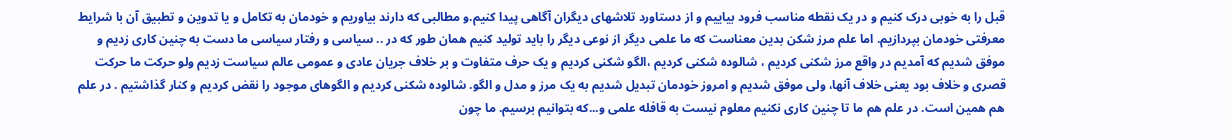قبل را به خوبی درک کنیم و در یک نقطه مناسب فرود بیاییم و از دستاورد تلاشهای دیگران آگاهی پیدا کنیم.و مطالبی که دارند بیاوریم و خودمان به تکامل و یا تدوین و تطبیق آن با شرایط معرفتی خودمان بپردازیم. اما علم مرز شکن بدین معناست که ما علمی دیگر از نوعی دیگر را باید تولید کنیم همان طور که در .. سیاسی و رفتار سیاسی ما دست به چنین کاری زدیم و موفق شدیم که آمدیم در واقع مرز شکنی کردیم ، شالوده شکنی کردیم ،الگو شکنی کردیم و یک حرف متفاوت و بر خلاف جریان عادی و عمومی عالم سیاست زدیم ولو حرکت ما حرکت قصری و خلاف بود یعنی خلاف آنها، ولی موفق شدیم و امروز خودمان تبدیل شدیم به یک مرز و مدل و الگو. شالوده شکنی کردیم و الگوهای موجود را نقض کردیم و کنار گذاشتیم . در علم هم همین است. در علم هم ما تا چنین کاری نکنیم معلوم نیست به قافله علمی و...که بتوانیم برسیم. ما چون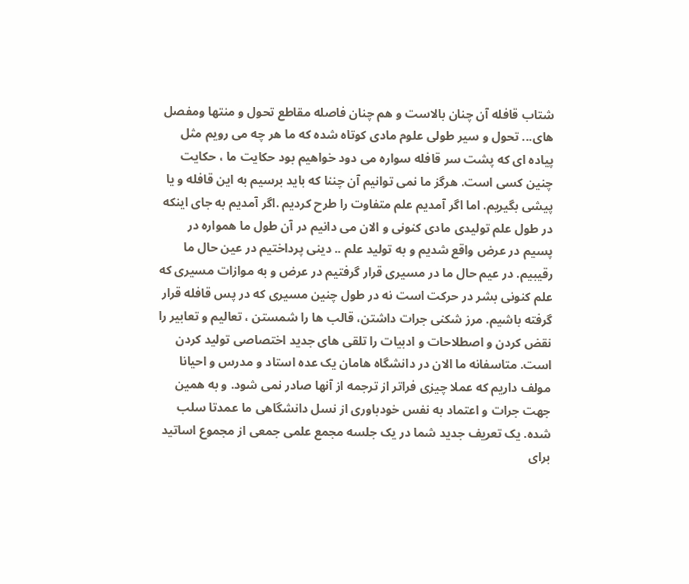شتاب قافله آن چنان بالاست و هم چنان فاصله مقاطع تحول و منتها ومفصل های... تحول و سیر طولی علوم مادی کوتاه شده که ما هر چه می رویم مثل پیاده ای که پشت سر قافله سواره می دود خواهیم بود حکایت ما ، حکایت چنین کسی است. هرگز ما نمی توانیم آن چننا که باید برسیم به این قافله و یا پیشی بگیریم. اما اگر آمدیم علم متفاوت را طرح کردیم .اگر آمدیم به جای اینکه در طول علم تولیدی مادی کنونی و الان می دانیم در آن طول ما همواره در پسیم در عرض واقع شدیم و به تولید علم .. دینی پرداختیم در عین حال ما رقیبیم. در عیم حال ما در مسیری قرار گرفتیم در عرض و به موازات مسیری که علم کنونی بشر در حرکت است نه در طول چنین مسیری که در پس قافله قرار گرفته باشیم. مرز شکنی جرات داشتن، قالب ها را شمستن ، تعالیم و تعابیر را نقض کردن و اصطلاحات و ادبیات را تلقی های جدید اختصاصی تولید کردن است. متاسفانه ما الان در دانشگاه هامان یک عده استاد و مدرس و احیانا مولف داریم که عملا چیزی فراتر از ترجمه از آنها صادر نمی شود. و به همین جهت جرات و اعتماد به نفس خودباوری از نسل دانشگاهی ما عمدتا سلب شده. یک تعریف جدید شما در یک جلسه مجمع علمی جمعی از مجموع اساتید برای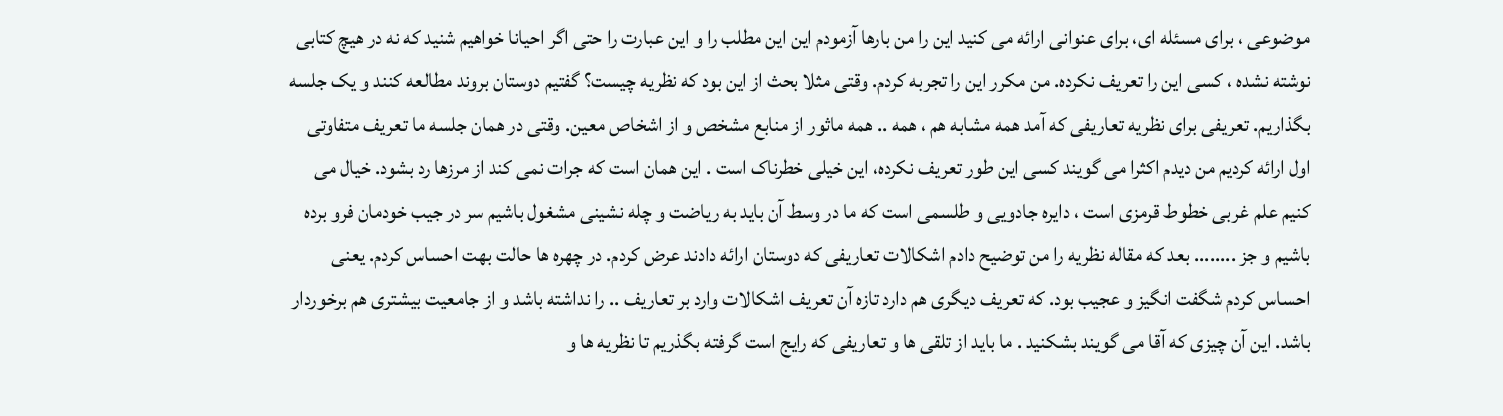موضوعی ، برای مسئله ای، برای عنوانی ارائه می کنید این را من بارها آزمودم این این مطلب را و این عبارت را حتی اگر احیانا خواهیم شنید که نه در هیچ کتابی نوشته نشده ، کسی این را تعریف نکرده. من مکرر این را تجربه کردم. وقتی مثلا بحث از این بود که نظریه چیست؟ گفتیم دوستان بروند مطالعه کنند و یک جلسه بگذاریم. تعریفی برای نظریه تعاریفی که آمد همه مشابه هم ، همه .. همه ماثور از منابع مشخص و از اشخاص معین. وقتی در همان جلسه ما تعریف متفاوتی اول ارائه کردیم من دیدم اکثرا می گویند کسی این طور تعریف نکرده، این خیلی خطرناک است . این همان است که جرات نمی کند از مرزها رد بشود. خیال می کنیم علم غربی خطوط قرمزی است ، دایره جادویی و طلسمی است که ما در وسط آن باید به ریاضت و چله نشینی مشغول باشیم سر در جیب خودمان فرو برده باشیم و جز ........ بعد که مقاله نظریه را من توضیح دادم اشکالات تعاریفی که دوستان ارائه دادند عرض کردم. در چهره ها حالت بهت احساس کردم. یعنی احساس کردم شگفت انگیز و عجیب بود. که تعریف دیگری هم دارد تازه آن تعریف اشکالات وارد بر تعاریف .. را نداشته باشد و از جامعیت بیشتری هم برخوردار باشد. این آن چیزی که آقا می گویند بشکنید . ما باید از تلقی ها و تعاریفی که رایج است گرفته بگذریم تا نظریه ها و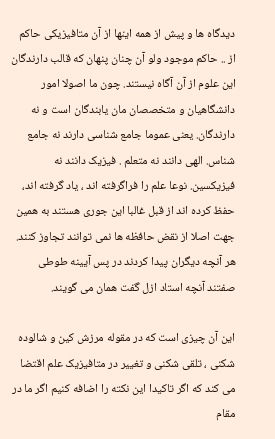دیدگاه ها و پیش از همه اینها از آن متافیزیکی حاکم از .. حاکم موجود ولو آن چنان پنهان که قالب دارندگان این علوم از آن آگاه نیستند. چون ما اصولا امور دانشگاهیان و متخصصان مان یابندگان است و نه دارندگان. یعنی عموما جامع شناسی دارند نه جامع شناس. الهی دانند نه متعلم . فیزیک دانند نه فیزیکسین. نوعا علم را فراگرفته اند ، یاد گرفته اند، حفظ کرده اند از قبل غالبا این جوری هستند به همین جهت اصلا از نقض حافظه ها نمی توانند تجاوز کنند. هر آنچه دیگران پیدا کردند در پس آیینه طوطی صفتند آنچه استاد ازل گفت همان می گویند.

این آن چیزی است که در مقوله مرزش کین و شالوده شکنی ، تلقی شکنی و تغییر در متافیزیک علم اقتضا می کند که اگر تاکیدا این نکته را اضافه کنیم اگر ما در مقام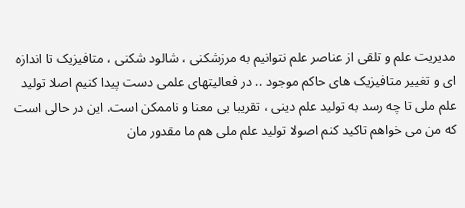مدیریت علم و تلقی از عناصر علم نتوانیم به مرزشکنی ، شالود شکنی ، متافیزیک تا اندازه ای و تغییر متافیزیک های حاکم موجود .. در فعالیتهای علمی دست پیدا کنیم اصلا تولید علم ملی تا چه رسد به تولید علم دینی ، تقریبا بی معنا و ناممکن است. این در حالی است که من می خواهم تاکید کنم اصولا تولید علم ملی هم ما مقدور مان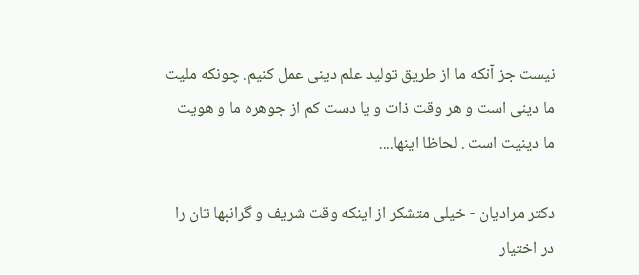نیست جز آنکه ما از طریق تولید علم دینی عمل کنیم. چونکه ملیت ما دینی است و هر وقت ذات و یا دست کم از جوهره ما و هویت ما دینیت است . لحاظا اینها....

دکتر مرادیان - خیلی متشکر از اینکه وقت شریف و گرانبها تان را در اختیار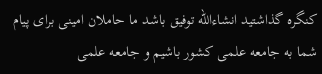کنگره گذاشتید انشاءالله توفیق باشد ما حاملان امینی برای پیام شما به جامعه علمی کشور باشیم و جامعه علمی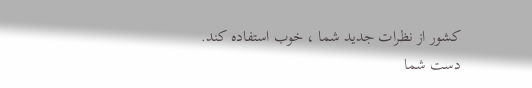کشور از نظرات جدید شما ، خوب استفاده کند. دست شما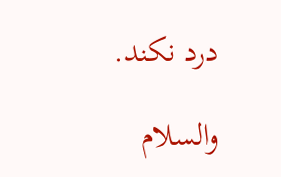درد نکند.

والسلام